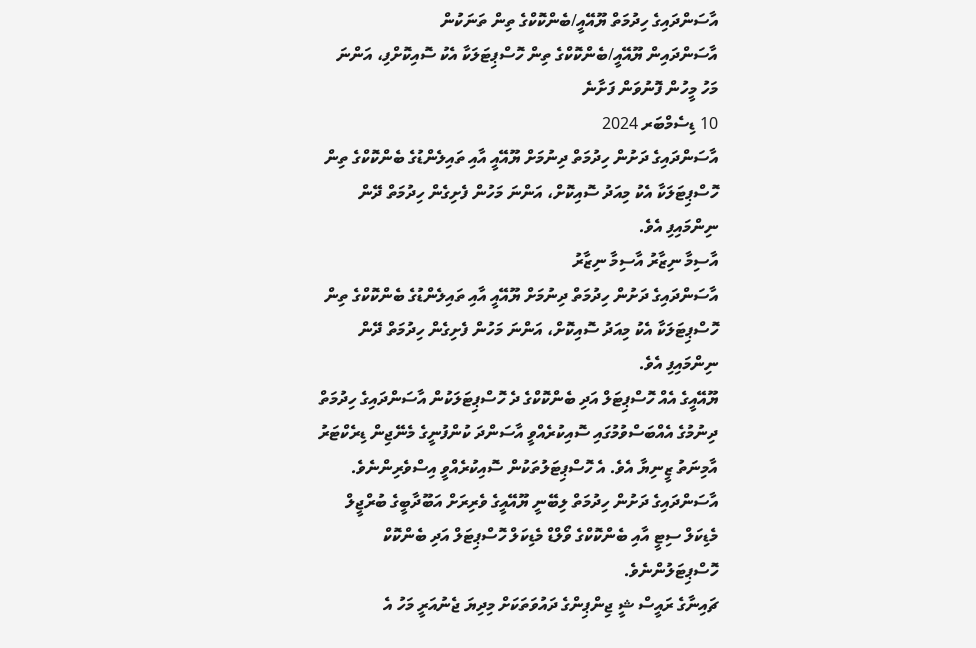އާސަންދައިގެ ހިދުމަތް ޔޫއޭއީ/ބެންކޮކްގެ ތިން ތަނަކުން
އާސަންދައިން ޔޫއޭއީ/ބެންކޮކްގެ ތިން ހޮސްޕިޓަލަކާ އެކު ސޮއިކޮށްފި، އަންނަ މަހު މީހުން ފޮނުވަން ފަށާނެ
10 ޑިސެމްބަރ 2024
އާސަންދައިގެ ދަށުން ހިދުމަތް ދިނުމަށް ޔޫއޭއީ އާއި ތައިލެންޑުގެ ބެންކޮކްގެ ތިން ހޮސްޕިޓަލަކާ އެކު މިއަދު ސޮއިކޮށް، އަންނަ މަހުން ފެށިގެން ހިދުމަތް ދޭން ނިންމައިފި އެވެ.
އާސިމާ ނިޒާރު އާސިމާ ނިޒާރު
އާސަންދައިގެ ދަށުން ހިދުމަތް ދިނުމަށް ޔޫއޭއީ އާއި ތައިލެންޑުގެ ބެންކޮކްގެ ތިން ހޮސްޕިޓަލަކާ އެކު މިއަދު ސޮއިކޮށް، އަންނަ މަހުން ފެށިގެން ހިދުމަތް ދޭން ނިންމައިފި އެވެ.
ޔޫއޭއީގެ އެއް ހޮސްޕިޓަލް އަދި ބެންކޮކްގެ ދެ ހޮސްޕިޓަލަކުން އާސަންދައިގެ ހިދުމަތް ދިނުމުގެ އެއްބަސްވުމުގައި ސޮއިކުރެއްވީ އާސަންދަ ކުންފުނީގެ މެނޭޖިން ޑިރެކްޓަރު އާމިނަތު ޒީނިޔާ އެވެ. އެ ހޮސްޕިޓަލުތަކުން ސޮއިކުރެއްވީ އިސްވެރިންނެވެ.
އާސަންދައިގެ ދަށުން ހިދުމަތް ލިބޭނީ ޔޫއޭއީގެ ވެރިރަށް އަބޫދާބީގެ ބުރްޖީލް މެޑިކަލް ސިޓީ އާއި ބެންކޮކްގެ ވޯލްޑް މެޑިކަލް ހޮސްޕިޓަލް އަދި ބެންކޮކް ހޮސްޕިޓަލުންނެވެ.
ޗައިނާގެ ރައީސް ޝީ ޖިންޕިންގެ ދައުވަތަކަށް މިދިޔަ ޖެނުއަރީ މަހު އެ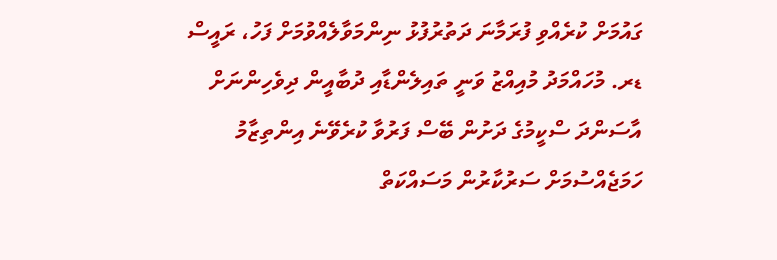ގައުމަށް ކުރެއްވި ފުރަމާނަ ދަތުރުފުޅު ނިންމަވާލެއްވުމަށް ފަހު، ރައީސް ޑރ. މުހައްމަދު މުއިއްޒު ވަނީ ތައިލެންޑާއި ދުބާއީން ދިވެހިންނަށް އާސަންދަ ސްކީމުގެ ދަށުން ބޭސް ފަރުވާ ކުރެވޭނެ އިންތިޒާމު ހަމަޖެއްސުމަށް ސަރުކާރުން މަސައްކަތް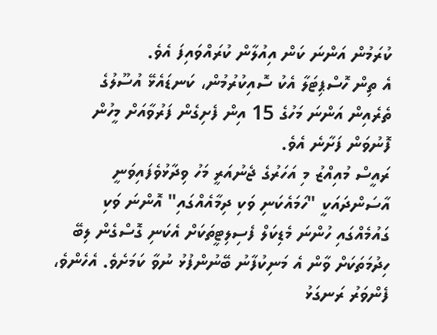ކުރަމުން އަންނަ ކަން އިއުލާން ކުރައްވައިފަ އެވެ.
އެ ތިން ހޮސްޕިޓަލާ އެކު ސޮއިކުރުމުން، ކަނޑައެޅޭ އުސޫލުގެ ތެރެއިން އަންނަ މަހުގެ 15 އިން ފެށިގެން ފަރުވާއަށް މީހުން ފޮނުވަން ފަށާނެ އެވެ.
ރައީސް މުއިއްޒު މި އަހަރުގެ ޖެނުއަރީ މަހު ވިދާޅުވެފައިވަނީ އާސަންދައަކީ "ހަމައެކަނި ވަކި ދިމާއެއްގައި" އޮންނަ ވަކި ގައުމެއްގައި ހުންނަ މެޑިކަލް ފެސިލިޓީތަކަށް އެކަނި ގޮސްގެން ލިބޭ ހިދުމަތަކަށް ވާން އެ މަނިކުފާނު ބޭނުންފުޅު ނުވާ ކަމަށެވެ. އެހެންވެ، ފެންވަރު ރަނގަޅު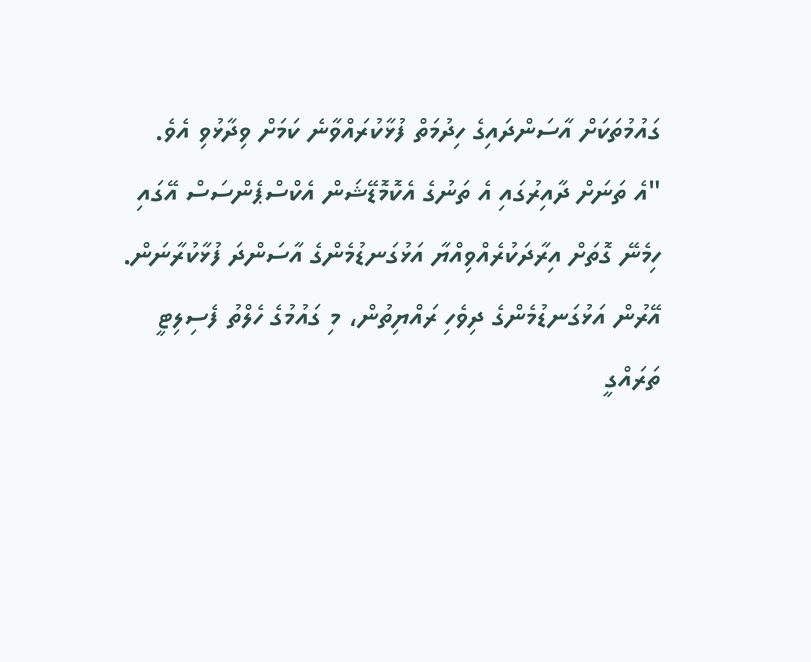ގައުމުތަކަށް އާސަންދައިގެ ހިދުމަތް ފުޅާކުރައްވާނެ ކަމަށް ވިދާޅުވި އެވެ.
"އެ ތަނަށް ދާއިރުގައި އެ ތަނުގެ އެކޮމޮޑޭޝަން އެކްސްޕެންސަސް އޭގައި ހިމެނޭ ގޮތަށް އިރާދަކުރެއްވިއްޔާ އަޅުގަނޑުމެންގެ އާސަންދަ ފުޅާކުރާނަން. އޭރުން އަޅުގަނޑުމެންގެ ދިވެހި ރައްޔިތުން، މި ގައުމުގެ ހެލްތު ފެސިލިޓީ ތަރައްގީ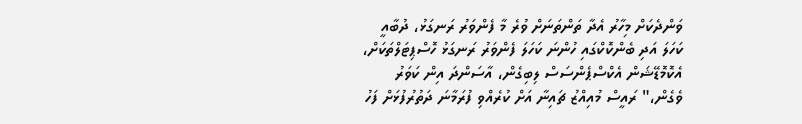ވަންދެކަށް މިހާރު އެދާ ތަންތަނަށް ވުރެ މާ ފެންވަރު ރަނގަޅު، ދުބާއީ ކަހަލަ އަދި ބެންކޮކްގައި ހުންނަ ކަހަލަ ފެންވަރު ރަނގަޅު ހޮސްޕިޓަލްތަކަށް، އެކޮމޮޑޭޝަން އެކްސްޕެންސަސް ލިބިގެން، އާސަންދަ އިން ކަވަރު ވެގެން،" ރައީސް މުއިއްޒު ޗައިނާ އަށް ކުރެއްވި ފުރަމާނަ ދަތުރުފުޅަށް ފަހު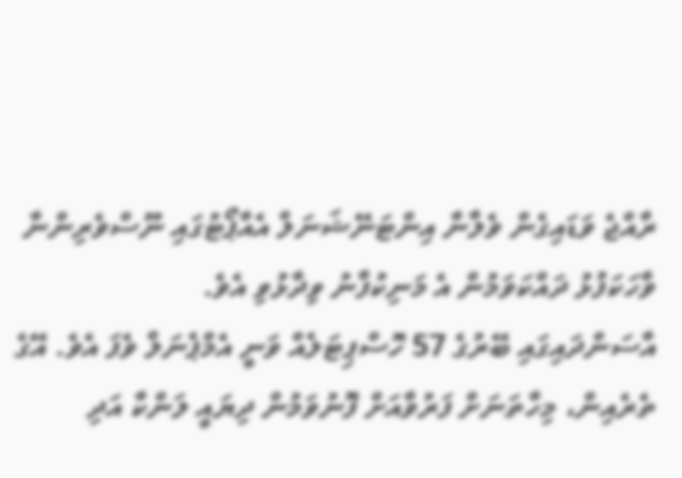ރާއްޖެ ވަޑައިގެން ވެލާނާ އިންޓަނޭޝަނަލް އެއާޕޯޓުގައި ނޫސްވެރިންނާ ވާހަކަފުޅު ދައްކަވަމުން އެ މަނިކުފާނު ވިދާޅުވި އެވެ.
އާސަންދައިގައި ބޭރުގެ 57 ހޮސްޕިޓަލެއް ވަނީ އެމްޕެނަލް ވެފަ އެވެ. އޭގެ ތެރެއިން، މިހާތަނަށް ފަރުވާއަށް ފޮނުވަމުން ދިޔައީ ލަންކާ އަދި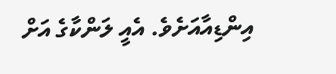އިންޑިއާއަށެވެ. އެއީ ލަންކާގެ އަށް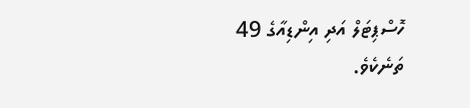ހޮސްޕިޓަލް އަދި އިންޑިއާގެ 49 ތަނެކެވެ.